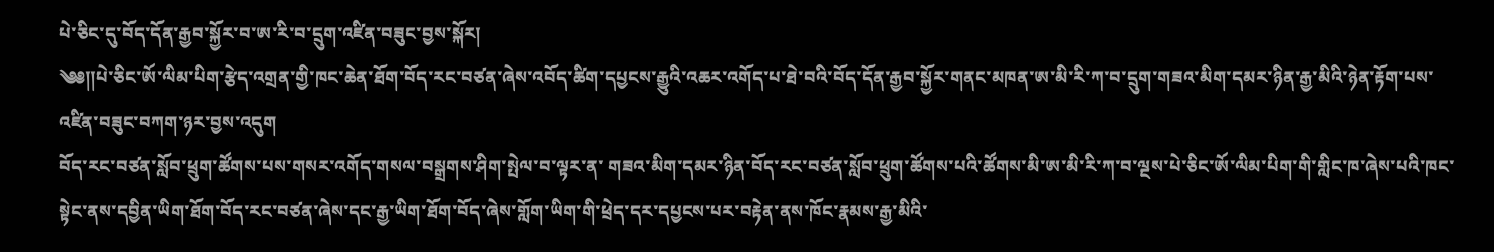པེ་ཅིང་དུ་བོད་དོན་རྒྱབ་སྐྱོར་བ་ཨ་རི་བ་དྲུག་འཛིན་བཟུང་བྱས་སྐོར།
༄༅༎པེ་ཅིང་ཨོ་ལིམ་པིག་རྩེད་འགྲན་གྱི་ཁང་ཆེན་ཐོག་བོད་རང་བཙན་ཞེས་འབོད་ཚིག་དཔྱངས་རྒྱུའི་འཆར་འགོད་པ་ཐེ་བའི་བོད་དོན་རྒྱབ་སྐྱོར་གནང་མཁན་ཨ་མི་རི་ཀ་བ་དྲུག་གཟའ་མིག་དམར་ཉིན་རྒྱ་མིའི་ཉེན་རྟོག་པས་འཛིན་བཟུང་བཀག་ཉར་བྱས་འདུག
བོད་རང་བཙན་སློབ་ཕྲུག་ཚོགས་པས་གསར་འགོད་གསལ་བསྒྲགས་ཤིག་སྤེལ་བ་ལྟར་ན་ གཟའ་མིག་དམར་ཉིན་བོད་རང་བཙན་སློབ་ཕྲུག་ཚོགས་པའི་ཚོགས་མི་ཨ་མི་རི་ཀ་བ་ལྔས་པེ་ཅིང་ཨོ་ལིམ་པིག་གི་གླིང་ཁ་ཞེས་པའི་ཁང་སྟེང་ནས་དབྱིན་ཡིག་ཐོག་བོད་རང་བཙན་ཞེས་དང་རྒྱ་ཡིག་ཐོག་བོད་ཞེས་གློག་ཡིག་གི་ཕྲེད་དར་དཔྱངས་པར་བརྟེན་ནས་ཁོང་རྣམས་རྒྱ་མིའི་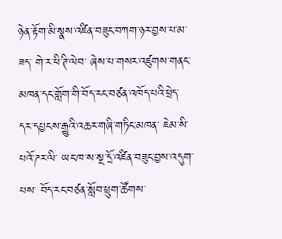ཉེན་རྟོག་མི་སྣས་འཛིན་བཟུང་བཀག་ཉར་བྱས་པ་མ་ཟད་ གེ་ར་ཕི་ཊི་ལེབ་ ཞེས་པ་གསར་འཛུགས་གནང་མཁན་དང་གློག་གི་བོད་རང་བཙན་འཁོད་པའི་ཕྲེད་དར་དཔྱངས་རྒྱུའི་འཆར་གཞི་གཏིང་མཁན་ ཇེམ་སི་པའོ་ཌར་ལི་ ཡང་ཁ་ས་སྔ་དྲོ་འཛིན་བཟུང་བྱས་འདུག་པས་ བོད་རང་བཙན་སློབ་ཕྲུག་ཚོགས་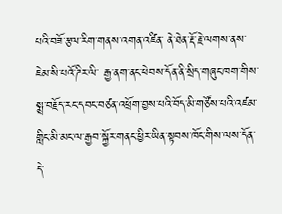པའི་བཟོ་རྩལ་རིག་གནས་འགན་འཛིན་ ནེ་ཐེན་རྡོ་རྗེ་ལགས་ནས་ ཇེམ་སི་པའོ་ཌིར་ལི་ རྒྱ་ནག་ནང་ཕེབས་དོན་ནི་སྲིད་གཞུང་ཁག་གིས་སྨྲ་བརྗོད་རང་དབང་བཙན་འཕྲོག་བྱས་པའི་བོད་མི་གཙོས་པའི་འཛམ་གླིང་མི་མང་ལ་རྒྱབ་སྐྱོར་གནང་ཕྱིར་ཡིན་སྟབས་ཁོང་གིས་ལས་དོན་དེ་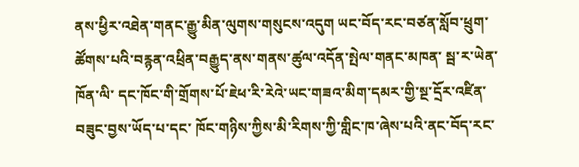ནས་ཕྱིར་འཐེན་གནང་རྒྱུ་མིན་ལུགས་གསུངས་འདུག ཡང་བོད་རང་བཙན་སློབ་ཕྲུག་ཚོགས་པའི་བརྙན་འཕྲིན་བརྒྱུད་ནས་གནས་ཚུལ་འདོན་སྤེལ་གནང་མཁན་ སྦ་ར་ཡེན་ཁོན་ལི་ དང་ཁོང་གི་གྲོགས་པོ་ཇེཕ་རི་རེའེ་ཡང་གཟའ་མིག་དམར་གྱི་སྔ་དྲོར་འཛིན་བཟུང་བྱས་ཡོད་པ་དང་ ཁོང་གཉིས་ཀྱིས་མི་རིགས་ཀྱི་གླིང་ཁ་ཞེས་པའི་ནང་བོད་རང་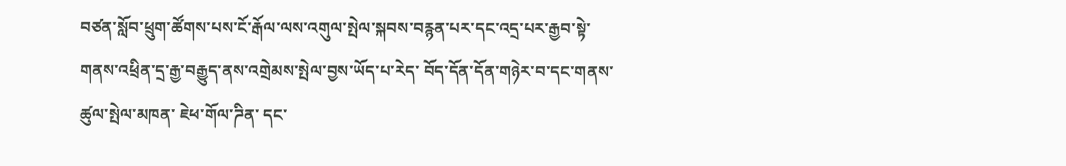བཙན་སློབ་ཕྲུག་ཚོགས་པས་ངོ་རྒོལ་ལས་འགུལ་སྤེལ་སྐབས་བརྙན་པར་དང་འདྲ་པར་རྒྱབ་སྟེ་གནས་འཕྲིན་དྲ་རྒྱ་བརྒྱུད་ནས་འགྲེམས་སྤེལ་བྱས་ཡོད་པ་རེད་ བོད་དོན་དོན་གཉེར་བ་དང་གནས་ཚུལ་སྤེལ་མཁན་ ཇེཕ་གོལ་ཌིན་ དང་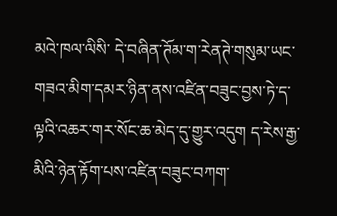མའེ་ཁལ་ལིསི་ དེ་བཞིན་ཊོམ་ག་རེནཊེ་གསུམ་ཡང་གཟའ་མིག་དམར་ཉིན་ནས་འཛིན་བཟུང་བྱས་ཏེ་ད་ལྟའི་འཆར་གར་སོང་ཆ་མེད་དུ་གྱུར་འདུག ད་རེས་རྒྱ་མིའི་ཉེན་རྟོག་པས་འཛིན་བཟུང་བཀག་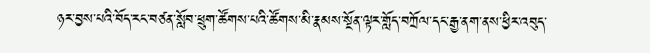ཉར་བྱས་པའི་བོད་རང་བཙན་སློབ་ཕྲུག་ཚོགས་པའི་ཚོགས་མི་རྣམས་སྔོན་ལྟར་གློད་བཀྲོལ་དང་རྒྱ་ནག་ནས་ཕྱིར་འབུད་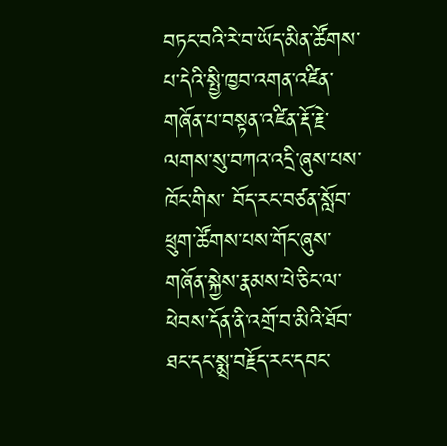བཏང་བའི་རེ་བ་ཡོད་མིན་ཚོགས་པ་དེའི་སྤྱི་ཁྱབ་འགན་འཛིན་གཞོན་པ་བསྟན་འཛིན་རྡོ་རྗེ་ལགས་སུ་བཀའ་འདྲི་ཞུས་པས་ཁོང་གིས་ བོད་རང་བཙན་སློབ་ཕྲུག་ཚོགས་པས་གོང་ཞུས་གཞོན་སྐྱེས་རྣམས་པེ་ཅིང་ལ་ཕེབས་དོན་ནི་འགྲོ་བ་མིའི་ཐོབ་ཐང་དང་སྨྲ་བརྗོད་རང་དབང་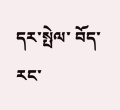དར་སྤེལ་ བོད་རང་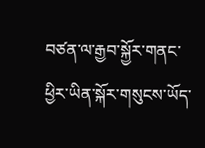བཙན་ལ་རྒྱབ་སྐྱོར་གནང་ཕྱིར་ཡིན་སྐོར་གསུངས་ཡོད་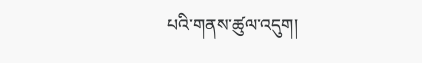པའི་གནས་ཚུལ་འདུག།